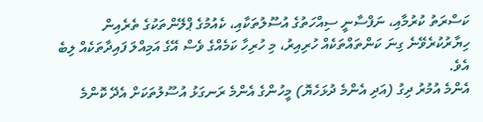ކަސްރަތު ކުރުމާއި، ނަފްސާނީ ސިއްހަތުގެ އުސޫލުތަކާއި، ކެއުމުގެ ޕްލޭންތަކުގެ ތެރެއިން ހިޔާރުކުރެވޭނެ ގިނަ ކަންތައްތަކެއް ހުރިއިރު، މި ހުރިހާ ކަމެއްގެ ވެސް އޭގެ އަމިއްލަ ފައިދާތަކެއް ލިބެ އެވެ.
އެންމެ އުމުރު ދިގު (އަދި އެންމެ ދުޅަހެޔޮ) މީހުންގެ އެންމެ ރަނގަޅު އުސޫލުތަކަށް އެދޭ ކޮންމެ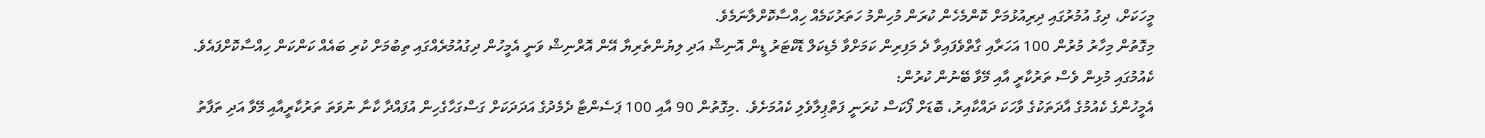މީހަކަށް، ދިގު އުމުރުގައި ދިރިއުޅުމަށް ކޮންމެހެން ކުރަން މުހިންމު ހަތަރުކަމެއް ހިއްސާކޮށްލާނަމެވެ.
މިގޮތުން މިހާރު މުރުން 100 އަހަރާއި ގާތްވެފައިވާ ދެ މަފިރިން ކަމަށްވާ މެޑިކަލް ޑޮކްޓަރު ޑީން އޮނިޝް އަދި ލިޔުންތެރިޔާ އޭން އޮރްނިޝް ވަނީ އެމީހުން ދިގުއުމުރެއްގައި ތިބުމަށް ކުރި ބައެއް ކަންކަން ހިއްސާކޮށްފައެވެ.
ކެއުމުގައި މުޅިން ވެސް ތަރުކާރީ އާއި މޭވާ ބޭނުން ކުރުން:
އެމީހުންގެ ކެއުމުގެ އާދަތަކުގެ ވާހަކަ ދައްކާއިރު، ބޮޑަށް ފޯކަސް ކުރަނީ ފަތްޕިލާވެލި ކެއުމަށެވެ. .މިގޮތުން 90 އާއި 100 ޕަސެންޓާ ދެމެދުގެ އަދަދަކަށް ގަސްގަހާގެހިން އުފައްދާ ކާނާ ނުވަތަ ތަރުކާރީއާއި މޭވާ އަދި ތަފާތު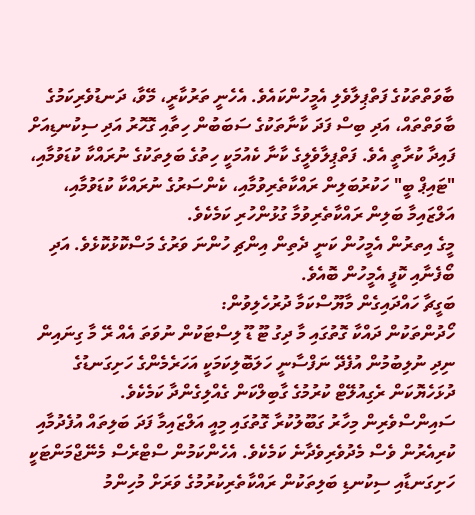ބާވަތްތަކުގެ ފަތްޕިލާވެލި އެމީހުންކައެވެ. އެހެނީ ތަރުކާރީ، މޭވާ، ދަނޑުވެރިކަމުގެ ބާވަތްތައް، އަދި ބިސް ފަދަ ކާނާތަކުގެ ސަބަބުން ހިތާއި ގޮހޮރު އަދި ސިކުނޑިއަށް ފައިދާ ކުރާތީ އެވެ. ފަތްޕިލާވެލީގެ ކާނާ ކެއުމަކީ ހިތުގެ ބަލިތަކުގެ ނުރައްކާ ކުޑަވުމާއި، "ޓައިޕް ބީ" ހަކުރުބަލިން ރައްކާތެރިވުމާއި، ކެންސަރުގެ ނުރައްކާ ކުޑަވުމާއި، އަލްޒައިމާ ބަލިން ރައްކާތެރިވުމާ ގުޅުންހުރި ކަމެކެވެ.
މީގެ އިތރުން އެމީހުން ކަނީ ދެތިން އިންޗި ހުންނަ ވަރުގެ މަސްކޮޅުކޮޅެވެ. އަދި ބޯފެނާއި ކޮފީ އެމީހުން ބޮއެވެ.
ބަގީޗާ ހައްދައިގެން މާޔޫސްކަމާ ދުރުހެލިވުން:
ހޯދުންތަކުން ދައްކާ ގޮތުގައި މާ ދިގު ޓޫ ޑޫ ލިސްޓަކުން ނުވަތަ އެއް ރޭ މާ ގިނައިން ނިދި ނުލިބުމުން އުފެދޭ ނަފްސާނީ ހަލަބޮލިކަމަކީ އަހަރެމެންގެ ހަށިގަނޑުގެ ދުޅަހެޔޮކަން ރެގިއުލޭޓް ކުރުމުގެ ގާބިލްކަން ގެއްލިގެންދާ ކަމެކެވެ.
ސައިންސްވެރިން މިހާރު ގަބޫލުކުރާ ގޮތުގައި މިއީ އަލްޒައިމާ ފަދަ ބަލިތައް އުފެދުމާއި ކުރިއެރުން ވެސް މެދުވެރިވެދާނެ ކަމެކެވެ. އެހެންކަމުން ސްޓްރެސް މެނޭޖްމަންޓަކީ ހަށިގަނޑާއި ސިކުނޑި ބަލިތަކުން ރައްކާތެރިކުރުމުގެ ވަރަށް މުހިންމު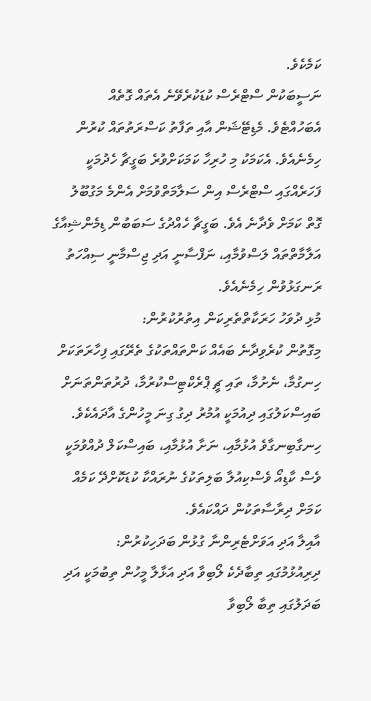ކަމެކެވެ.
ނަސީބަކުން ސްޓްރެސް ކުޑަކުރެވޭނެ އެތައް ގޮތެއް އެބަހުއްޓެވެ. މެޑިޓޭޝަން އާއި ތަފާތު ކަސްރަތުތައް ކުރުން ހިމެނެއެވެ. އެކަމަކު މި ހުރިހާ ކަމަކަށްވުރެ ބަގީޗާ ހެދުމަކީ ފަހަރެއްގައި ސްޓްރެސް އިން ސަލާމަތްވުމަށް އެންމެ މަގުބޫލު ގޮތް ކަމަށް ވެދާނެ އެވެ. ބަގީޗާ ހެއްދުގެ ސަބަބުން ޑިމެންޝިއާގެ އަލާމާތްތައް ލަސްވުމާއި، ނަފްސާނީ އަދި ޖިސްމާނީ ސިއްހަތު ރަނގަޅުވުން ހިމެނެއެވެ.
މުޅި ދުވަހު ހަރަކާތްތެރިކަން އިތުރުކުރުން:
މިގޮތުން ކުރެވިދާނެ ބައެއް ކަންތައްތަކުގެ ތެރޭގައި ފިހާރަތަކަށް ހިނގުމާ، ނެށުމާ، ތައި ޗީ ޕްރެކްޓިސްކުރުމާ، ދުރުތަންތަނަށް ބައިސްކަލުގައި ދިއުމަކީ އުމުރު ދިގު ގިނަ މީހުންގެ އާދައެކެވެ.
ހިނގާބިނގާވެ އުޅުމާއި، ނަށާ އުޅުމާއި، ބައިސްކަލް ދުއްވުމަކީ ވެސް ކާޑިއޯ ވެސްކިއުލާ ބަލިތަކުގެ ނުރައްކާ ކުޑަކޮށްދޭ ކަމެއް ކަމަށް ދިރާސާތަކުން ދައްކައެވެ.
އާއިލާ އަދި އަވަށްޓެރިންނާ ގުޅުން ބަދަހިކުރުން:
ދިރިއުޅުމުގައި ތިބާދެކެ ލޯބިވާ އަދި އަޅާލާ މީހުން ތިބުމަކީ އަދި ބަދަލުގައި ތިބާ ލޯބިވާ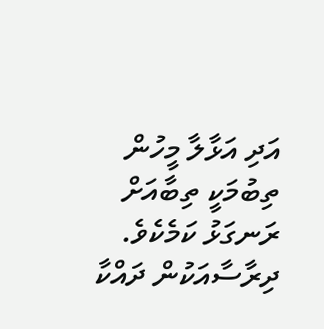އަދި އަޅާލާ މީހުން ތިބުމަކީ ތިބާއަށް ރަނގަޅު ކަމެކެވެ.
ދިރާސާއަކުން ދައްކާ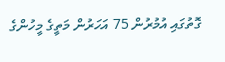ގޮތުގައި އުމުރުން 75 އަހަރުން މަތީގެ މީހުންގެ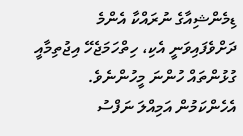ޑިމެންޝިއާގެ ނުރައްކާ އެންމެ ދަށްވެފައިވަނީ އެކި، ހިތްހަމަޖެހޭ އިޖުތިމާއީ ގުޅުންތައް ހުންނަ މީހުންނެވެ.
އެހެންކަމުން އަމިއްލަ ނަފްސު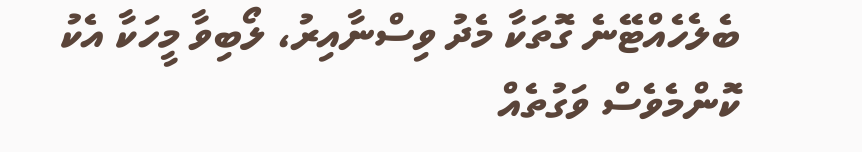ބެލެހެއްޓޭނެ ގޮތަކާ މެދު ވިސްނާއިރު، ލޯބިވާ މީހަކާ އެކު ކޮންމެވެސް ވަގުތެއް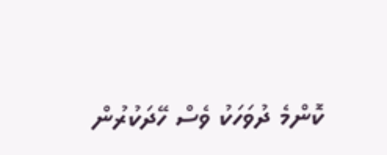ކޮންމެ ދުވަހަކު ވެސް ހޭދަކުރުން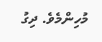މުހިންމެވެ. ދިގު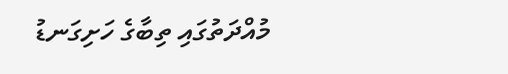މުއްދަތުގައި ތިބާގެ ހަށިގަނޑު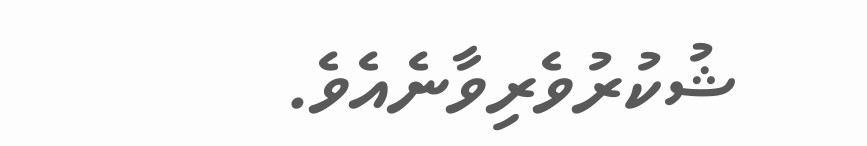ޝުކުރުވެރިވާނެއެވެ.